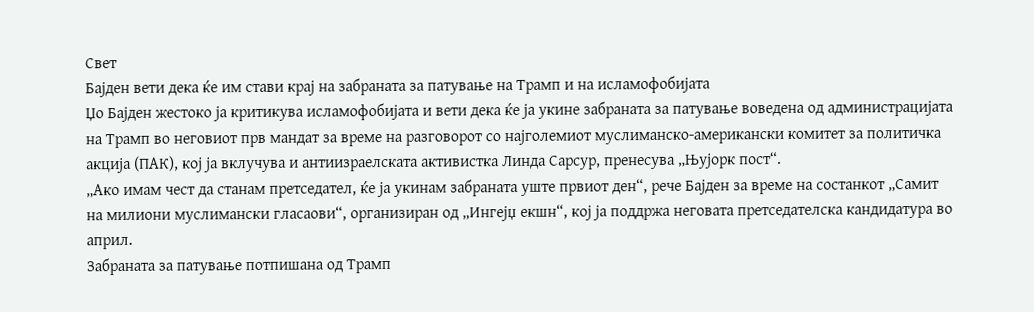Свет
Бајден вети дека ќе им стави крај на забраната за патување на Трамп и на исламофобијата
Џо Бајден жестоко ја критикува исламофобијата и вети дека ќе ја укине забраната за патување воведена од администрацијата на Трамп во неговиот прв мандат за време на разговорот со најголемиот муслиманско-американски комитет за политичка акција (ПАК), кој ја вклучува и антиизраелската активистка Линда Сарсур, пренесува „Њујорк пост“.
„Ако имам чест да станам претседател, ќе ја укинам забраната уште првиот ден“, рече Бајден за време на состанкот „Самит на милиони муслимански гласаови“, организиран од „Ингејџ екшн“, кој ја поддржа неговата претседателска кандидатура во април.
Забраната за патување потпишана од Трамп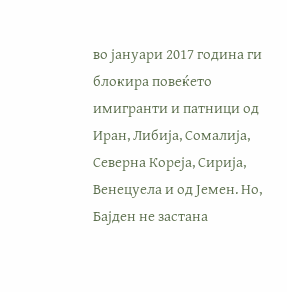во јануари 2017 година ги блокира повеќето имигранти и патници од Иран, Либија, Сомалија, Северна Кореја, Сирија, Венецуела и од Јемен. Но, Бајден не застана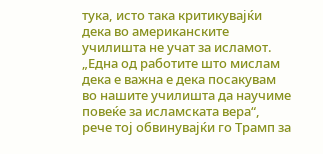тука, исто така критикувајќи дека во американските училишта не учат за исламот.
„Една од работите што мислам дека е важна е дека посакувам во нашите училишта да научиме повеќе за исламската вера“, рече тој обвинувајќи го Трамп за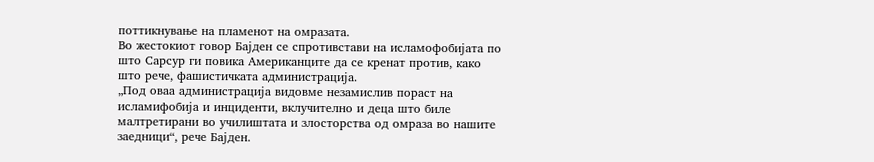поттикнување на пламенот на омразата.
Во жестокиот говор Бајден се спротивстави на исламофобијата по што Сарсур ги повика Американците да се кренат против, како што рече, фашистичката администрација.
„Под оваа администрација видовме незамислив пораст на исламифобија и инциденти, вклучително и деца што биле малтретирани во училиштата и злосторства од омраза во нашите заедници“, рече Бајден.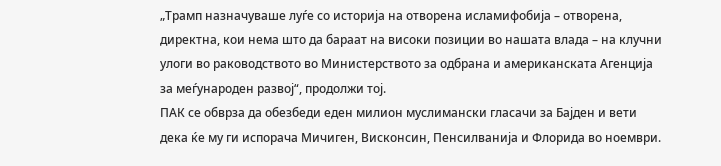„Трамп назначуваше луѓе со историја на отворена исламифобија – отворена, директна, кои нема што да бараат на високи позиции во нашата влада – на клучни улоги во раководството во Министерството за одбрана и американската Агенција за меѓународен развој“, продолжи тој.
ПАК се обврза да обезбеди еден милион муслимански гласачи за Бајден и вети дека ќе му ги испорача Мичиген, Висконсин, Пенсилванија и Флорида во ноември.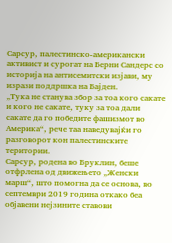Сарсур, палестинско-американски активист и сурогат на Берни Сандерс со историја на антисемитски изјави, му изрази поддршка на Бајден.
„Тука не станува збор за тоа кого сакате и кого не сакате, туку за тоа дали сакате да го победите фашизмот во Америка“, рече таа наведувајќи го разговорот кон палестинските територии.
Сарсур, родена во Бруклин, беше отфрлена од движењето „Женски марш“, што помогна да се основа, во септември 2019 година откако беа објавени нејзините ставови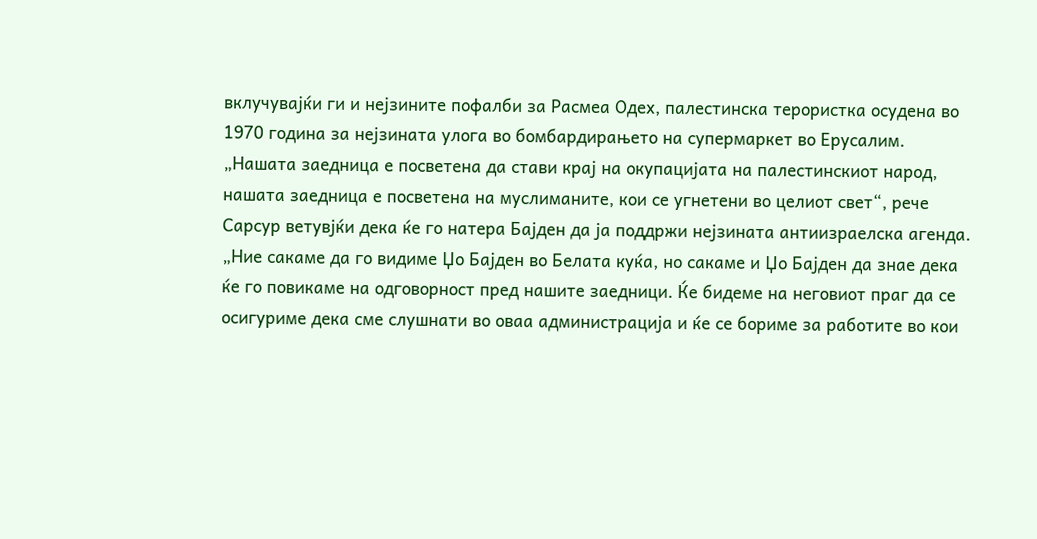вклучувајќи ги и нејзините пофалби за Расмеа Одех, палестинска терористка осудена во 1970 година за нејзината улога во бомбардирањето на супермаркет во Ерусалим.
„Нашата заедница е посветена да стави крај на окупацијата на палестинскиот народ, нашата заедница е посветена на муслиманите, кои се угнетени во целиот свет“, рече Сарсур ветувјќи дека ќе го натера Бајден да ја поддржи нејзината антиизраелска агенда.
„Ние сакаме да го видиме Џо Бајден во Белата куќа, но сакаме и Џо Бајден да знае дека ќе го повикаме на одговорност пред нашите заедници. Ќе бидеме на неговиот праг да се осигуриме дека сме слушнати во оваа администрација и ќе се бориме за работите во кои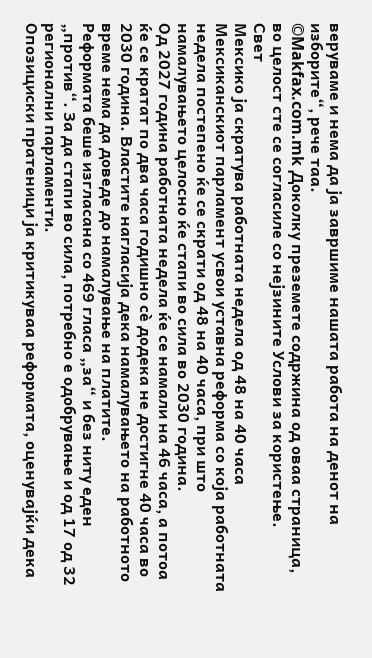веруваме и нема да ја завршиме нашата работа на денот на изборите“, рече таа.
©Makfax.com.mk Доколку преземете содржина од оваа страница, во целост сте се согласиле со нејзините Услови за користење.
Свет
Мексико ја скратува работната недела од 48 на 40 часа
Мексиканскиот парламент усвои уставна реформа со која работната недела постепено ќе се скрати од 48 на 40 часа, при што намалувањето целосно ќе стапи во сила во 2030 година.
Од 2027 година работната недела ќе се намали на 46 часа, а потоа ќе се кратат по два часа годишно сè додека не достигне 40 часа во 2030 година. Властите нагласија дека намалувањето на работното време нема да доведе до намалување на платите.
Реформата беше изгласана со 469 гласа „за“ и без ниту еден „против“. За да стапи во сила, потребно е одобрување и од 17 од 32 регионални парламенти.
Опозициски пратеници ја критикуваа реформата, оценувајќи дека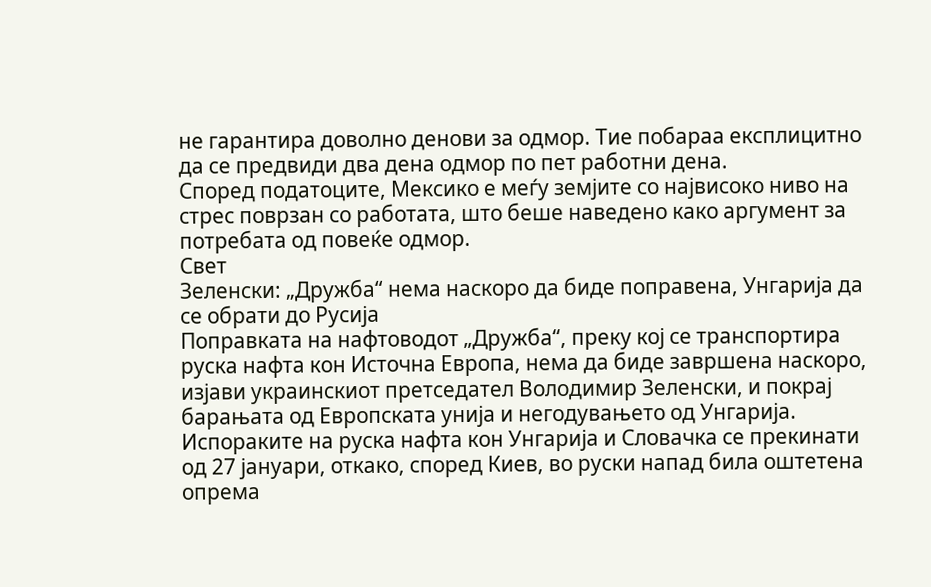не гарантира доволно денови за одмор. Тие побараа експлицитно да се предвиди два дена одмор по пет работни дена.
Според податоците, Мексико е меѓу земјите со највисоко ниво на стрес поврзан со работата, што беше наведено како аргумент за потребата од повеќе одмор.
Свет
Зеленски: „Дружба“ нема наскоро да биде поправена, Унгарија да се обрати до Русија
Поправката на нафтоводот „Дружба“, преку кој се транспортира руска нафта кон Источна Европа, нема да биде завршена наскоро, изјави украинскиот претседател Володимир Зеленски, и покрај барањата од Европската унија и негодувањето од Унгарија.
Испораките на руска нафта кон Унгарија и Словачка се прекинати од 27 јануари, откако, според Киев, во руски напад била оштетена опрема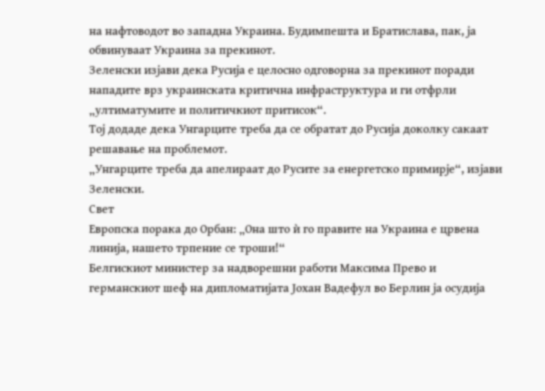на нафтоводот во западна Украина. Будимпешта и Братислава, пак, ја обвинуваат Украина за прекинот.
Зеленски изјави дека Русија е целосно одговорна за прекинот поради нападите врз украинската критична инфраструктура и ги отфрли „ултиматумите и политичкиот притисок“.
Тој додаде дека Унгарците треба да се обратат до Русија доколку сакаат решавање на проблемот.
„Унгарците треба да апелираат до Русите за енергетско примирје“, изјави Зеленски.
Свет
Европска порака до Орбан: „Она што ѝ го правите на Украина е црвена линија, нашето трпение се троши!“
Белгискиот министер за надворешни работи Максима Прево и германскиот шеф на дипломатијата Јохан Вадефул во Берлин ја осудија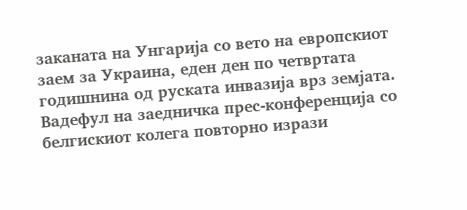заканата на Унгарија со вето на европскиот заем за Украина, еден ден по четвртата годишнина од руската инвазија врз земјата.
Вадефул на заедничка прес-конференција со белгискиот колега повторно изрази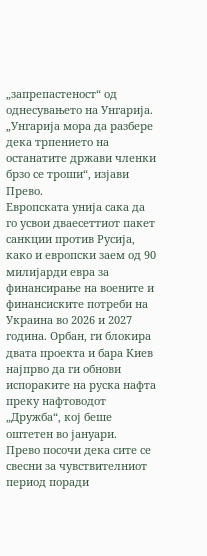„запрепастеност“ од однесувањето на Унгарија.
„Унгарија мора да разбере дека трпението на останатите држави членки брзо се троши“, изјави Прево.
Европската унија сака да го усвои дваесеттиот пакет санкции против Русија, како и европски заем од 90 милијарди евра за финансирање на воените и финансиските потреби на Украина во 2026 и 2027 година. Орбан, ги блокира двата проекта и бара Киев најпрво да ги обнови испораките на руска нафта преку нафтоводот „Дружба“, кој беше оштетен во јануари.
Прево посочи дека сите се свесни за чувствителниот период поради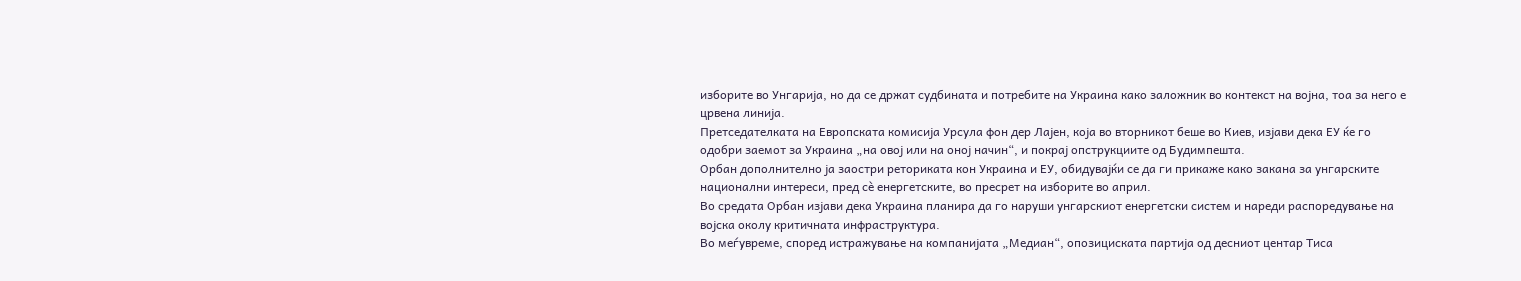изборите во Унгарија, но да се држат судбината и потребите на Украина како заложник во контекст на војна, тоа за него е црвена линија.
Претседателката на Европската комисија Урсула фон дер Лајен, која во вторникот беше во Киев, изјави дека ЕУ ќе го одобри заемот за Украина „на овој или на оној начин“, и покрај опструкциите од Будимпешта.
Орбан дополнително ја заостри реториката кон Украина и ЕУ, обидувајќи се да ги прикаже како закана за унгарските национални интереси, пред сè енергетските, во пресрет на изборите во април.
Во средата Орбан изјави дека Украина планира да го наруши унгарскиот енергетски систем и нареди распоредување на војска околу критичната инфраструктура.
Во меѓувреме, според истражување на компанијата „Медиан“, опозициската партија од десниот центар Тиса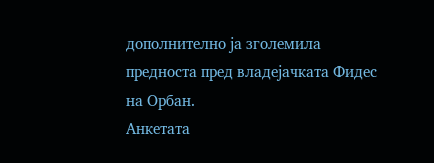дополнително ја зголемила предноста пред владејачката Фидес на Орбан.
Анкетата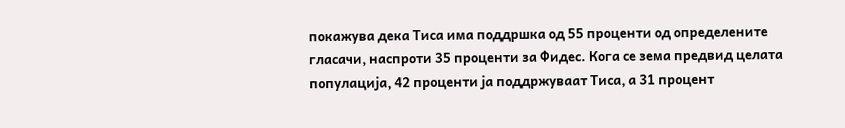покажува дека Тиса има поддршка од 55 проценти од определените гласачи, наспроти 35 проценти за Фидес. Кога се зема предвид целата популација, 42 проценти ја поддржуваат Тиса, а 31 процент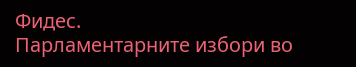Фидес.
Парламентарните избори во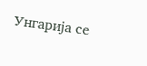Унгарија се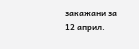закажани за 12 април.